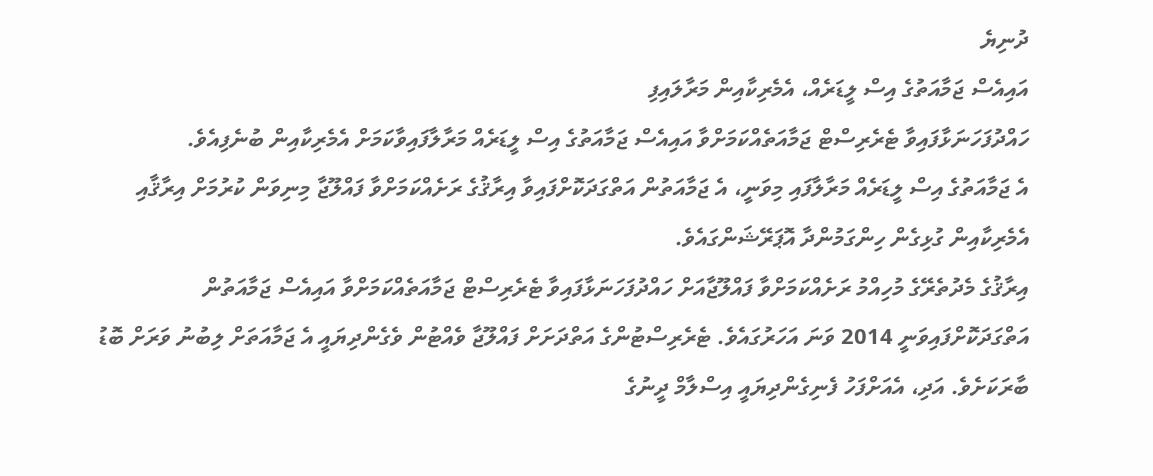ދުނިޔެ
އައިއެސް ޖަމާއަތުގެ އިސް ލީޑަރެއް، އެމެރިކާއިން މަރާލައިފި
ހައްދުފަހަނަޅާފައިވާ ޓެރެރިސްޓް ޖަމާއަތެއްކަމަށްވާ އައިއެސް ޖަމާއަތުގެ އިސް ލީޑަރެއް މަރާލާފައިވާކަމަށް އެމެރިކާއިން ބުނެފިއެވެ.
އެ ޖަމާއަތުގެ އިސް ލީޑަރެއް މަރާލާފައި މިވަނީ، އެ ޖަމާއަތުން އަތްގަދަކޮށްފައިވާ އިރާޤުގެ ރަށެއްކަމަށްވާ ފައްލޫޖާ މިނިވަން ކުރުމަށް އިރާޤާއި އެމެރިކާއިން ގުޅިގެން ހިންގަމުންދާ އޮޕަރޭޝަންގައެވެ.
އިރާޤުގެ މެދުތެރޭގެ މުހިއްމު ރަށެއްކަމަށްވާ ފައްލޫޖާއަށް ހައްދުފަހަނަޅާފައިވާ ޓެރެރިސްޓް ޖަމާއަތެއްކަމަށްވާ އައިއެސް ޖަމާއަތުން އަތްގަދަކޮށްފައިވަނީ 2014 ވަނަ އަހަރުގައެވެ. ޓެރެރިސްޓުންގެ އަތްދަށަށް ފައްލޫޖާ ވެއްޓުން ވެގެންދިޔައީ އެ ޖަމާއަތަށް ލިބުނު ވަރަށް ބޮޑު ބާރަކަށެވެ. އަދި، އެއަށްފަހު ފެނިގެންދިޔައީ އިސްލާމް ދީނުގެ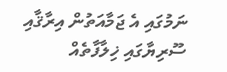ނަމުގައި އެ ޖަމާއަތުން އިރާޤާއި ސޫރިޔާގައި ޚިލާފާތެއް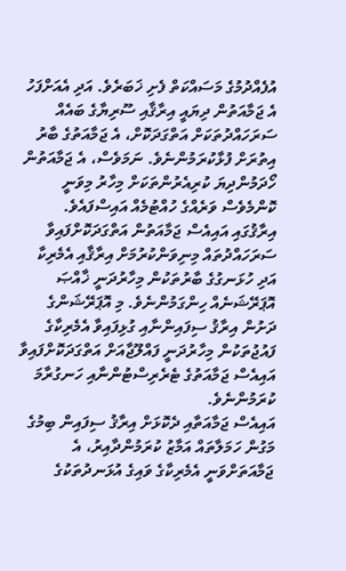އުފެއްދުމުގެ މަސައްކަތް ފެށި ޚަބަރެވެ. އަދި އެއަށްފަހު އެ ޖަމާއަތުން ދިޔައީ އިރާޤާއި ސޫރިޔާގެ ބައެއް ސަރަހައްދުތަކަށް އަތްގަދަކޮށް، އެ ޖަމާއަތުގެ ބާރު އިތުރަށް ފުޅާކުރަމުންނެވެ. ނަމަވެސް، އެ ޖަމާއަތުން ހޯދަމުންދިޔަ ކުރިއެރުންތަކަށް މިހާރު މިވަނީ ކޮންމެވެސް ވަރެއްގެ ހުއްޓުމެއް އައިސްފައެވެ.
އިރާޤުގައި އައިއެސް ޖަމާއަތުން އަތްގަދަކޮށްފައިވާ ސަރަހައްދުތައް މިނިވަންކުރުމަށް އިރާޤާއި އެމެރިކާ އަދި ހުޅަނގުގެ ބާރުތަކުން މިހާރުދަނީ ޚާއްޞަ އޮޕަރޭޝަނެއް ހިންގަމުންނެވެ. މި އޮޕަރޭޝަންގެ ދަށުން އިރާޤު ސިފައިންނާއި ގުޅިފައިވާ އެމެރިކާގެ ފައުޖުތަކުން މިހާރުދަނީ ފައްލޫޖާއަށް އަތްގަދަކޮށްފައިވާ އައިއެސް ޖަމާއަތުގެ ޓެރެރިސްޓުންނާއި ހަނގުރާމަ ކުރަމުންނެވެ.
އައިއެސް ޖަމާއަތާއި ދެކޮޅަށް އިރާޤު ސިފައިން ބިމުގެ މަގުން ހަމަލާތައް އަމާޒު ކުރަމުންދާއިރު، އެ ޖަމާއަތަށްވަނީ އެމެރިކާގެ ވައިގެ އުޅަނދުތަކުގެ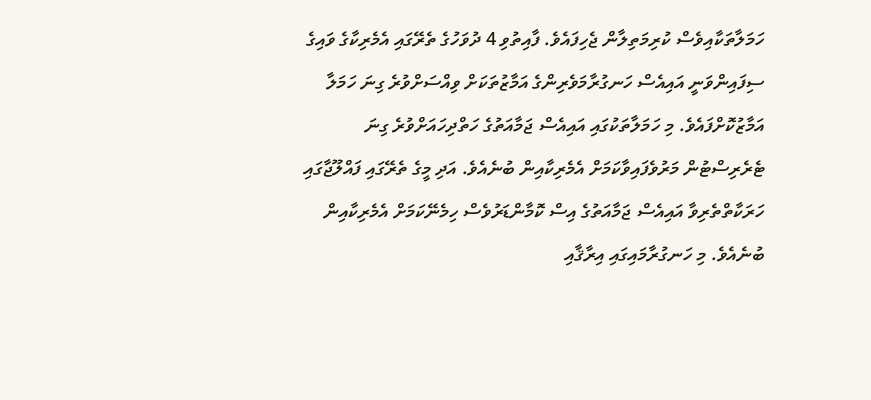ހަމަލާތަކާއިވެސް ކުރިމަތިލާން ޖެހިފައެވެ. ފާއިތުވި 4 ދުވަހުގެ ތެރޭގައި އެމެރިކާގެ ވައިގެ ސިފައިންވަނީ އައިއެސް ހަނގުރާމަވެރިންގެ އަމާޒުތަކަށް ވިއްސަށްވުރެ ގިނަ ހަމަލާ އަމާޒުކޮށްފައެވެ. މި ހަމަލާތަކުގައި އައިއެސް ޖަމާއަތުގެ ހަތްދިހައަށްވުރެ ގިނަ ޓެރެރިސްޓުން މަރުވެފައިވާކަމަށް އެމެރިކާއިން ބުނެއެވެ. އަދި މީގެ ތެރޭގައި ފައްލޫޖާގައި ހަރަކާތްތެރިވާ އައިއެސް ޖަމާއަތުގެ އިސް ކޮމާންޑަރުވެސް ހިމެނޭކަމަށް އެމެރިކާއިން ބުނެއެވެ. މި ހަނގުރާމައިގައި އިރާޤާއި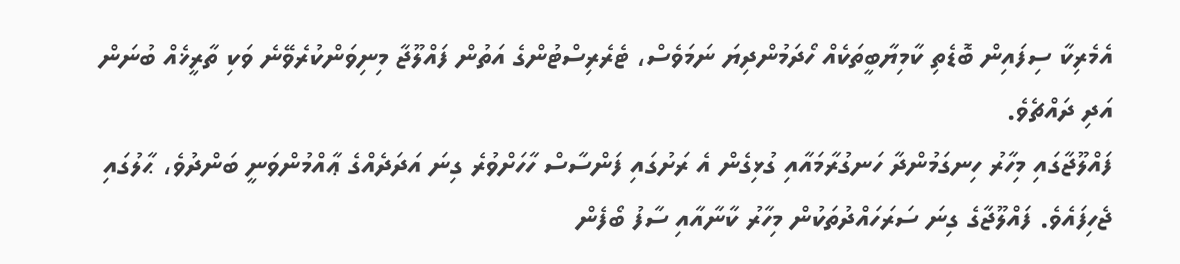އެމެރިކާ ސިފައިން ބޮޑެތި ކާމިޔާބީތަކެއް ހޯދަމުންދިޔަ ނަމަވެސް، ޓެރެރިސްޓުންގެ އަތުން ފައްލޫޖާ މިނިވަންކުރެވޭނެ ވަކި ތާރީޚެއް ބުނަން އަދި ދައްޗެވެ.
ފައްލޫޖާގައި މިހާރު ހިނގަމުންދާ ހަނގުރާމައާއި ގުޅިގެން އެ ރަށުގައި ފަންސާސް ހާހަށްވުރެ ގިނަ އަދަދެއްގެ ޢާއްމުންވަނީ ބަންދުވެ، ޙާލުގައި ޖެހިފައެވެ. ފައްލޫޖާގެ ގިނަ ސަރަހައްދުތަކުން މިހާރު ކާނާއާއި ސާފު ބޯފެން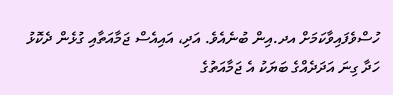ހުސްވެފައިވާކަމަށް އދ.އިން ބުނެއެވެ. އަދި، އައިއެސް ޖަމާއަތާއި ގުޅެން ދެކޮޅު ހަދާ ގިނަ އަދަދެއްގެ ބަޔަކު އެ ޖަމާއަތުގެ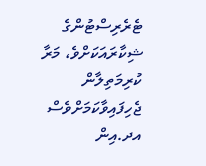ޓެރެރިސްޓުންގެ ޝިކާރައަކަށްވެ، މަރާ ކުރިމަތިލާން ޖެހިފައިވާކަމަށްވެސް އދ.އިން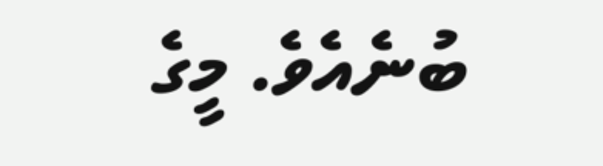ބުނެއެވެ. މީގެ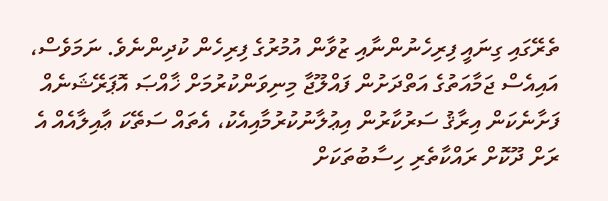ތެރޭގައި ގިނައީ ފިރިހެނުންނާއި ޒުވާން އުމުރުގެ ފިރިހެން ކުދިންނެވެ. ނަމަވެސް، އައިއެސް ޖަމާއަތުގެ އަތްދަށުން ފައްލޫޖާ މިނިވަންކުރުމަށް ޚާއްޞަ އޮޕަރޭޝަނެއް ފަށާނެކަން އިރާޤު ސަރުކާރުން އިޢުލާނުކުރުމާއިއެކު، އެތައް ސަތޭކަ ޢާއިލާއެއް އެ ރަށް ދޫކޮށް ރައްކާތެރި ހިސާބުތަކަށް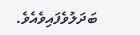ބަދަލުވެފައިވެއެވެ.